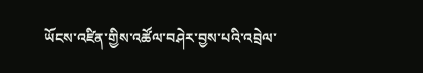ཡོངས་འཛིན་གྱིས་འཚོལ་བཤེར་བྱས་པའི་འབྲེལ་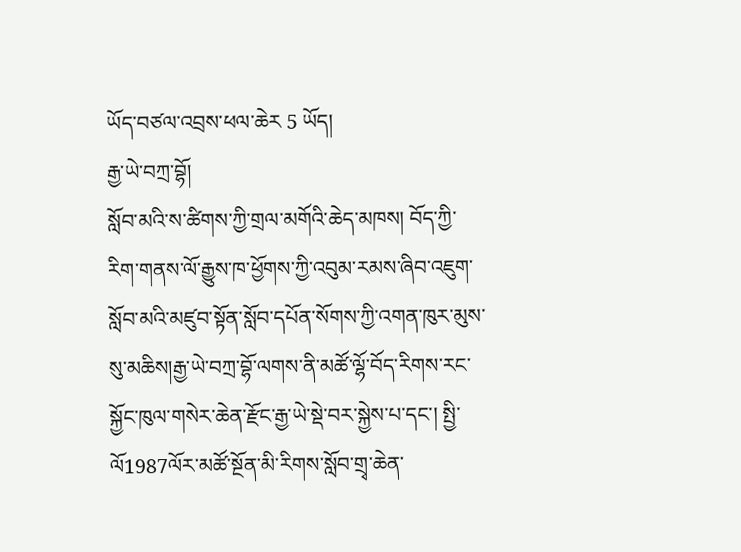ཡོད་བཙལ་འབྲས་ཕལ་ཆེར 5 ཡོད།
རྒྱ་ཡེ་བཀྲ་བྷོ།
སློབ་མའི་ས་ཚིགས་ཀྱི་གྲལ་མགོའི་ཆེད་མཁས། བོད་ཀྱི་རིག་གནས་ལོ་རྒྱུས་ཁ་ཕྱོགས་ཀྱི་འབུམ་རམས་ཞིབ་འཇུག་སློབ་མའི་མཛུབ་སྟོན་སློབ་དཔོན་སོགས་ཀྱི་འགན་ཁུར་མུས་སུ་མཆིས།རྒྱ་ཡེ་བཀྲ་བྷོ་ལགས་ནི་མཚོ་ལྷོ་བོད་རིགས་རང་སྐྱོང་ཁུལ་གསེར་ཆེན་རྫོང་རྒྱ་ཡེ་སྡེ་བར་སྐྱེས་པ་དང་། སྤྱི་ལོ1987ལོར་མཚོ་སྔོན་མི་རིགས་སློབ་གྲྭ་ཆེན་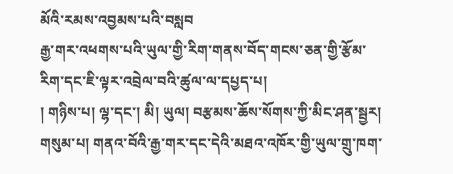མོའི་རམས་འབྱམས་པའི་བསླབ
རྒྱ་གར་འཕགས་པའི་ཡུལ་གྱི་རིག་གནས་བོད་གངས་ཅན་གྱི་རྩོམ་རིག་དང་ཇི་ལྟར་འབྲེལ་བའི་ཚུལ་ལ་དཔྱད་པ།
། གཉིས་པ། ལྷ་དང་། མི། ཡུལ། བརྩམས་ཆོས་སོགས་ཀྱི་མིང་ཤན་སྦྱར། གསུམ་པ། གནའ་བོའི་རྒྱ་གར་དང་དེའི་མཐའ་འཁོར་གྱི་ཡུལ་གྲུ་ཁག་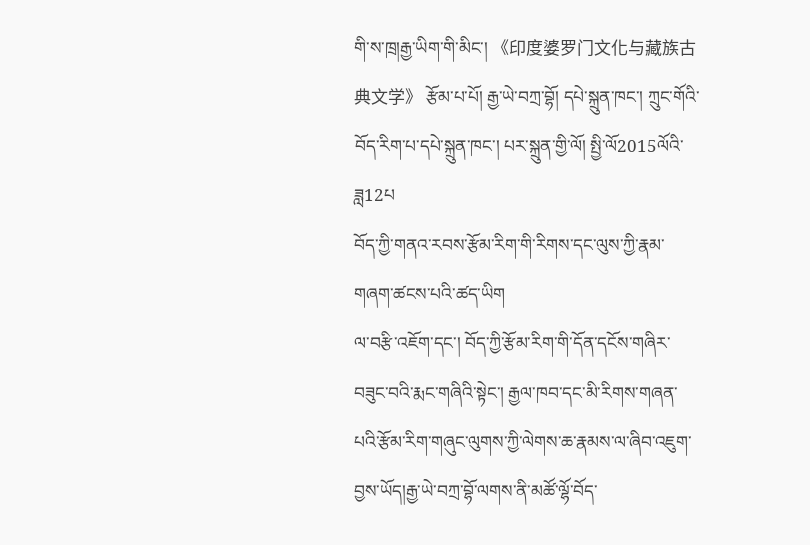གི་ས་ཁྲ།རྒྱ་ཡིག་གི་མིང་། 《印度婆罗门文化与藏族古典文学》 རྩོམ་པ་པོ། རྒྱ་ཡེ་བཀྲ་བྷོ། དཔེ་སྐྲུན་ཁང་། ཀྲུང་གོའི་བོད་རིག་པ་དཔེ་སྐྲུན་ཁང་། པར་སྐྲུན་གྱི་ལོ། སྤྱི་ལོ2015ལོའི་ཟླ12པ
བོད་ཀྱི་གནའ་རབས་རྩོམ་རིག་གི་རིགས་དང་ལུས་ཀྱི་རྣམ་གཞག་ཚངས་པའི་ཚད་ཡིག
ལ་བརྩི་འཇོག་དང་། བོད་ཀྱི་རྩོམ་རིག་གི་དོན་དངོས་གཞིར་བཟུང་བའི་རྨང་གཞིའི་སྟེང་། རྒྱལ་ཁབ་དང་མི་རིགས་གཞན་པའི་རྩོམ་རིག་གཞུང་ལུགས་ཀྱི་ལེགས་ཆ་རྣམས་ལ་ཞིབ་འཇུག་བྱས་ཡོད།རྒྱ་ཡེ་བཀྲ་བྷོ་ལགས་ནི་མཚོ་ལྷོ་བོད་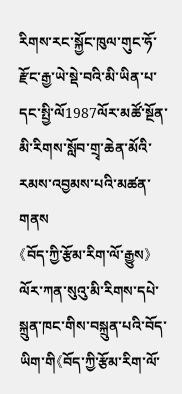རིགས་རང་སྐྱོང་ཁུལ་གུང་ཧོ་རྫོང་རྒྱ་ཡེ་སྡེ་བའི་མི་ཡིན་པ་དང་སྤྱི་ལོ1987ལོར་མཚོ་སྔོན་མི་རིགས་སློབ་གྲྭ་ཆེན་མོའི་རམས་འབྱམས་པའི་མཚན་གནས
《བོད་ཀྱི་རྩོམ་རིག་ལོ་རྒྱུས》
ལོར་ཀན་སུའུ་མི་རིགས་དཔེ་སྐྲུན་ཁང་གིས་བསྐྲུན་པའི་བོད་ཡིག་གི《བོད་ཀྱི་རྩོམ་རིག་ལོ་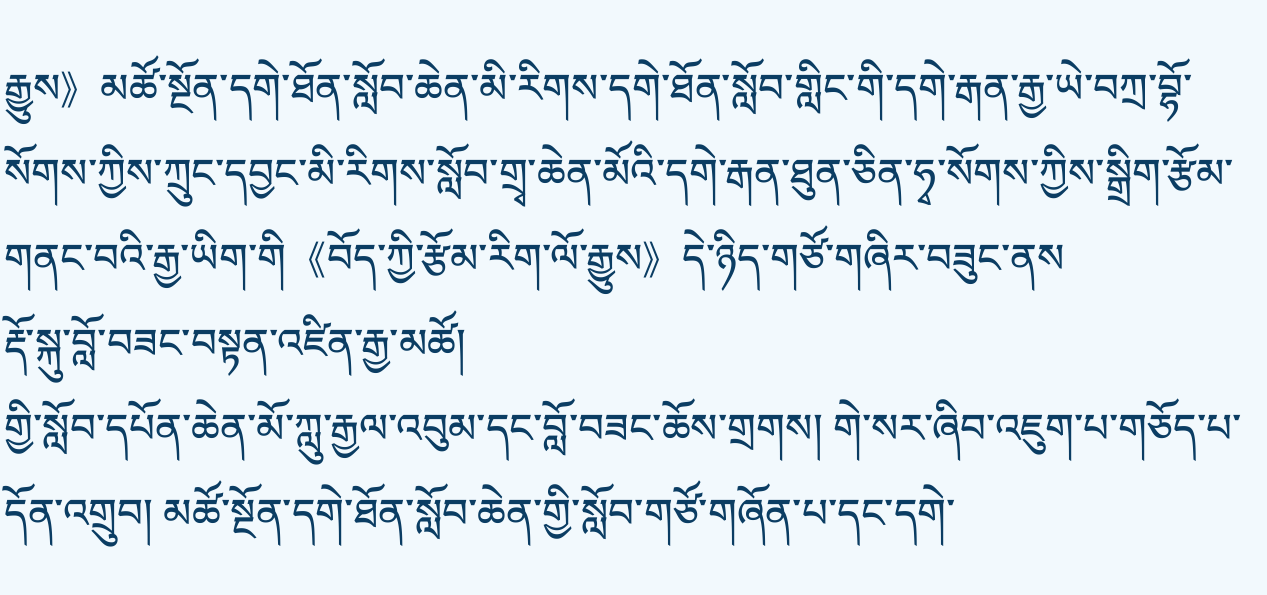རྒྱུས》མཚོ་སྔོན་དགེ་ཐོན་སློབ་ཆེན་མི་རིགས་དགེ་ཐོན་སློབ་གླིང་གི་དགེ་རྒན་རྒྱ་ཡེ་བཀྲ་བྷོ་སོགས་ཀྱིས་ཀྲུང་དབྱང་མི་རིགས་སློབ་གྲྭ་ཆེན་མོའི་དགེ་རྒན་ཐུན་ཅིན་ཧྭ་སོགས་ཀྱིས་སྒྲིག་རྩོམ་གནང་བའི་རྒྱ་ཡིག་གི《བོད་ཀྱི་རྩོམ་རིག་ལོ་རྒྱུས》དེ་ཉིད་གཙོ་གཞིར་བཟུང་ནས
རྡོ་སྐུ་བློ་བཟང་བསྟན་འཛིན་རྒྱ་མཚོ།
གྱི་སློབ་དཔོན་ཆེན་མོ་ཀླུ་རྒྱལ་འབུམ་དང་བློ་བཟང་ཆོས་གྲགས། གེ་སར་ཞིབ་འཇུག་པ་གཅོད་པ་དོན་འགྲུབ། མཚོ་སྔོན་དགེ་ཐོན་སློབ་ཆེན་གྱི་སློབ་གཙོ་གཞོན་པ་དང་དགེ་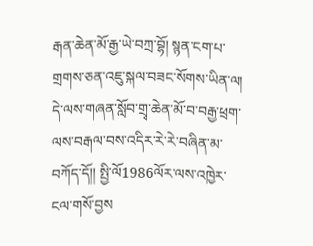རྒན་ཆེན་མོ་རྒྱ་ཡེ་བཀྲ་བྷོ། སྙན་ངག་པ་གྲགས་ཅན་འཇུ་སྐལ་བཟང་སོགས་ཡིན་ལ། དེ་ལས་གཞན་སློབ་གྲྭ་ཆེན་མོ་བ་བརྒྱ་ཕྲག་ལས་བརྒལ་བས་འདིར་རེ་རེ་བཞིན་མ་བཀོད་དོ།། སྤྱི་ལོ1986ལོར་ལས་འཁྱེར་ངལ་གསོ་བྱས